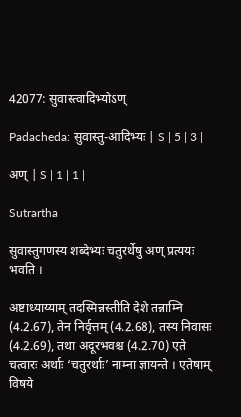42077: सुवास्त्वादिभ्योऽण्

Padacheda: सुवास्तु-आदिभ्यः | S | 5 | 3 |

अण् | S | 1 | 1 |

Sutrartha

सुवास्तुगणस्य शब्देभ्यः चतुरर्थेषु अण् प्रत्ययः भवति ।

अष्टाध्याय्याम् तदस्मिन्नस्तीति देशे तन्नाम्नि (4.2.67), तेन निर्वृत्तम् (4.2.68), तस्य निवासः (4.2.69), तथा अदूरभवश्च (4.2.70) एते चत्वारः अर्थाः ‘चतुरर्थाः’ नाम्ना ज्ञायन्ते । एतेषाम् विषये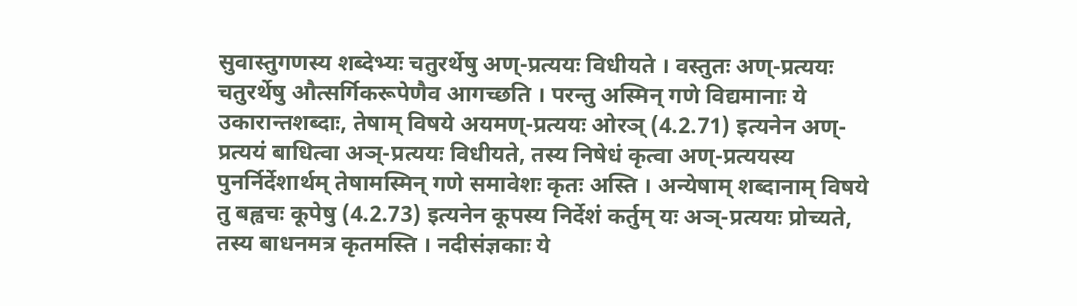सुवास्तुगणस्य शब्देभ्यः चतुरर्थेषु अण्-प्रत्ययः विधीयते । वस्तुतः अण्-प्रत्ययः चतुरर्थेषु औत्सर्गिकरूपेणैव आगच्छति । परन्तु अस्मिन् गणे विद्यमानाः ये उकारान्तशब्दाः, तेषाम् विषये अयमण्-प्रत्ययः ओरञ् (4.2.71) इत्यनेन अण्-प्रत्ययं बाधित्वा अञ्-प्रत्ययः विधीयते, तस्य निषेधं कृत्वा अण्-प्रत्ययस्य पुनर्निर्देशार्थम् तेषामस्मिन् गणे समावेशः कृतः अस्ति । अन्येषाम् शब्दानाम् विषये तु बह्वचः कूपेषु (4.2.73) इत्यनेन कूपस्य निर्देशं कर्तुम् यः अञ्-प्रत्ययः प्रोच्यते, तस्य बाधनमत्र कृतमस्ति । नदीसंज्ञकाः ये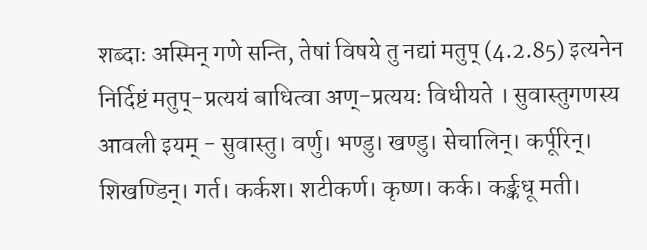शब्दाः अस्मिन् गणे सन्ति, तेषां विषये तु नद्यां मतुप् (4.2.85) इत्यनेन निर्दिष्टं मतुप्-प्रत्ययं बाधित्वा अण्-प्रत्ययः विधीयते । सुवास्तुगणस्य आवली इयम् - सुवास्तु। वर्णु। भण्डु। खण्डु। सेचालिन्। कर्पूरिन्। शिखण्डिन्। गर्त। कर्कश। शटीकर्ण। कृष्ण। कर्क। कर्ङ्कधू मती।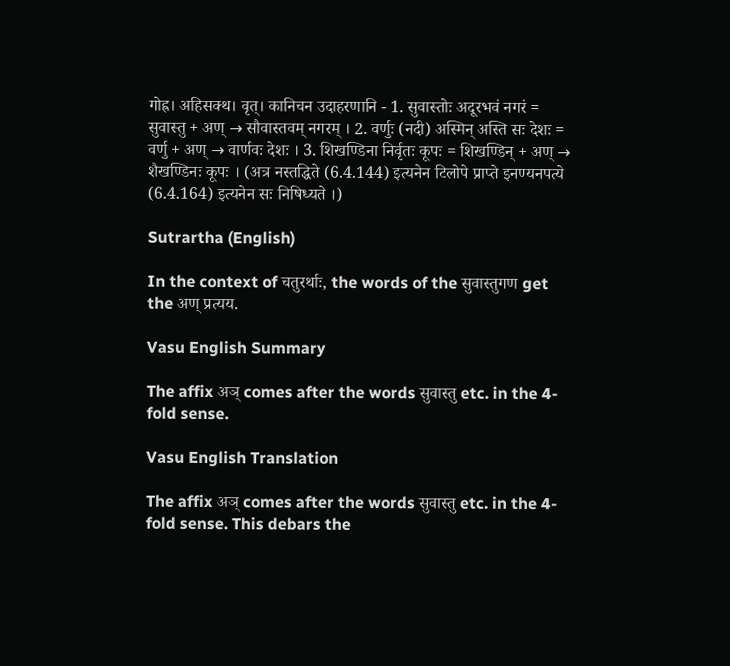गोह्र। अहिसक्थ। वृत्। कानिचन उदाहरणानि - 1. सुवास्तोः अदूरभवं नगरं = सुवास्तु + अण् → सौवास्तवम् नगरम् । 2. वर्णुः (नदी) अस्मिन् अस्ति सः देशः = वर्णु + अण् → वार्णवः देशः । 3. शिखण्डिना निर्वृतः कूपः = शिखण्डिन् + अण् → शैखण्डिनः कूपः । (अत्र नस्तद्धिते (6.4.144) इत्यनेन टिलोपे प्राप्ते इनण्यनपत्ये (6.4.164) इत्यनेन सः निषिध्यते ।)

Sutrartha (English)

In the context of चतुरर्थाः, the words of the सुवास्तुगण get the अण् प्रत्यय.

Vasu English Summary

The affix अञ् comes after the words सुवास्तु etc. in the 4-fold sense.

Vasu English Translation

The affix अञ् comes after the words सुवास्तु etc. in the 4-fold sense. This debars the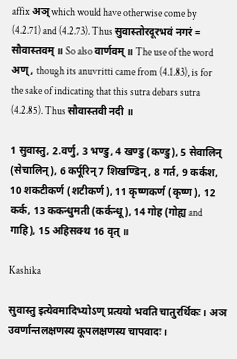affix अञ् which would have otherwise come by (4.2.71) and (4.2.73). Thus सुवास्तोरदूरभवं नगरं = सौवास्तवम् ॥ So also वार्णवम् ॥ The use of the word अण्, though its anuvritti came from (4.1.83), is for the sake of indicating that this sutra debars sutra (4.2.85). Thus सौवास्तवी नदी ॥

1 सुवास्तु, 2.वर्णु, 3 भण्डु, 4 खण्डु (कण्डु), 5 सेवालिन् (सेचालिन्), 6 कर्पूरिन् 7 शिखण्डिन्, 8 गर्त, 9 कर्कश, 10 शकटीकर्ण (शटीकर्ण), 11 कृष्णकर्ण (कृष्ण), 12 कर्क, 13 ककन्धुमती (कर्कन्धू), 14 गोह (गोह्य and गाहि), 15 अहिसक्थ 16 वृत् ॥

Kashika

सुवास्तु इत्येवमादिभ्योऽण् प्रत्ययो भवति चातुरर्थिकः। अञ उवर्णान्तलक्षणस्य कूपलक्षणस्य चापवादः।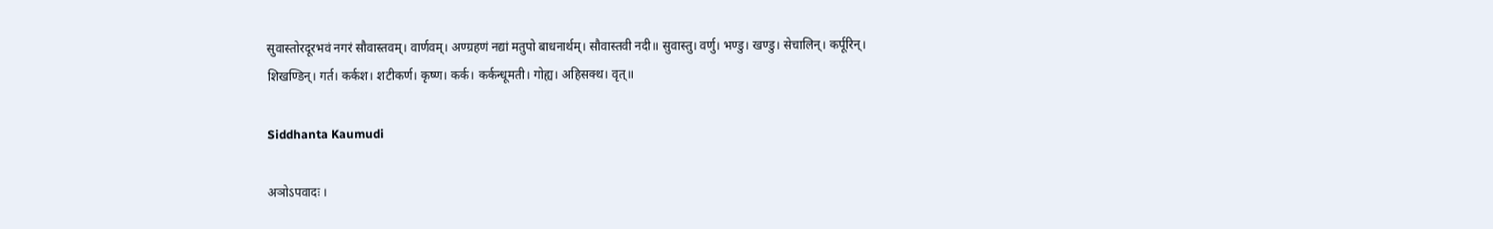सुवास्तोरदूरभवं नगरं सौवास्तवम्। वार्णवम्। अण्ग्रहणं नद्यां मतुपो बाधनार्थम्। सौवास्तवी नदी॥ सुवास्तु। वर्णु। भण्डु। खण्डु। सेचालिन्। कर्पूरिन्। शिखण्डिन्। गर्त। कर्कश। शटीकर्ण। कृष्ण। कर्क। कर्कन्धूमती। गोह्य। अहिसक्थ। वृत्॥

Siddhanta Kaumudi

अञोऽपवादः ।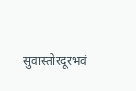सुवास्तोरदूरभवं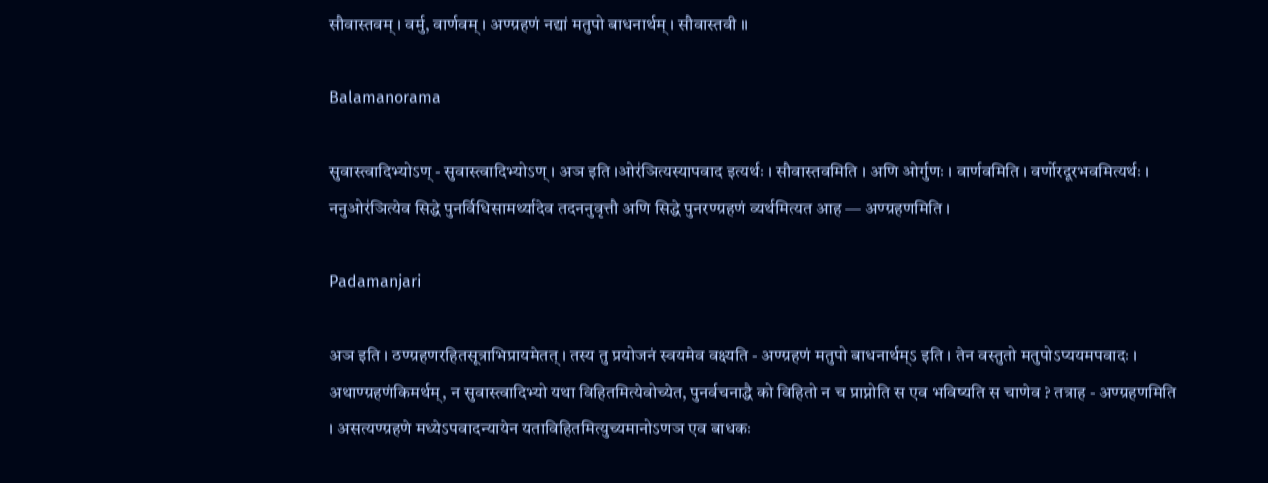सौवास्तवम् । वर्मु, वार्णवम् । अण्ग्रहणं नद्यां मतुपो बाधनार्थम् । सौवास्तवी ॥

Balamanorama

सुवास्त्वादिभ्योऽण् - सुवास्त्वादिभ्योऽण् । अञ इति ।ओर॑ञित्यस्यापवाद इत्यर्थः । सौवास्तवमिति । अणि ओर्गुणः । वार्णवमिति । वर्णोरदूरभवमित्यर्थः । ननुओर॑ञित्येव सिद्धे पुनर्विधिसामर्थ्यादेव तदननुवृत्तौ अणि सिद्धे पुनरण्ग्रहणं व्यर्थमित्यत आह — अण्ग्रहणमिति ।

Padamanjari

अञ इति । ठण्ग्रहणरहितसूत्राभिप्रायमेतत् । तस्य तु प्रयोजनं स्वयमेव वक्ष्यति - अण्ग्रहणं मतुपो बाधनार्थम्ऽ इति । तेन वस्तुतो मतुपोऽप्ययमपवादः । अथाण्ग्रहणंकिमर्थम्, न सुवास्त्वादिभ्यो यथा विहितमित्येवोच्येत, पुनर्वचनाद्धै को विहितो न च प्राप्नोति स एव भविष्यति स चाणेव ? तत्राह - अण्ग्रहणमिति । असत्यण्ग्रहणे मध्येऽपवादन्यायेन यताविहितमित्युच्यमानोऽणञ एव बाधकः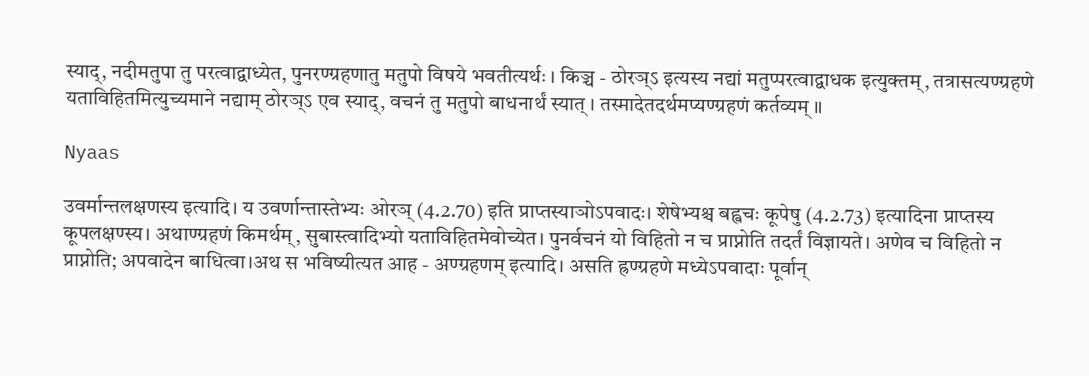स्याद्, नदीमतुपा तु परत्वाद्वाध्येत, पुनरण्ग्रहणातु मतुपो विषये भवतीत्यर्थः । किञ्च - ठोरञ्ऽ इत्यस्य नद्यां मतुप्परत्वाद्वाधक इत्युक्तम्, तत्रासत्यण्ग्रहणे यताविहितमित्युच्यमाने नद्याम् ठोरञ्ऽ एव स्याद्, वचनं तु मतुपो बाधनार्थं स्यात् । तस्मादेतदर्थमप्यण्ग्रहणं कर्तव्यम् ॥

Nyaas

उवर्मान्तलक्षणस्य इत्यादि। य उवर्णान्तास्तेभ्यः ओरञ् (4.2.70) इति प्राप्तस्याञोऽपवादः। शेषेभ्यश्च बह्वचः कूपेषु (4.2.73) इत्यादिना प्राप्तस्य कूपलक्षण्स्य। अथाण्ग्रहणं किमर्थम्, सुबास्त्वादिभ्यो यताविहितमेवोच्येत। पुनर्वचनं यो विहितो न च प्राप्नोति तदर्तं विज्ञायते। अणेव च विहितो न प्राप्नोति; अपवादेन बाधित्वा।अथ स भविष्यीत्यत आह - अण्ग्रहणम् इत्यादि। असति ह्रण्ग्रहणे मध्येऽपवादाः पूर्वान्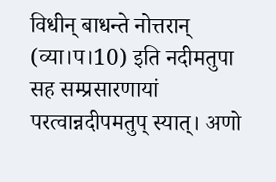विधीन् बाधन्ते नोत्तरान् (व्या।प।10) इति नदीमतुपा सह सम्प्रसारणायां परत्वान्नदीपमतुप् स्यात्। अणो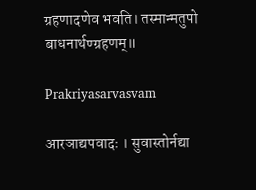ग्रहणादणेव भवति। तस्मान्मतुपो बाधनार्थण्ग्रहणम्॥

Prakriyasarvasvam

आरञाद्यपवादः । सुवास्तोर्नद्या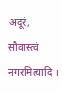अदूरं, सौवास्त्वं नगरमित्यादि ।